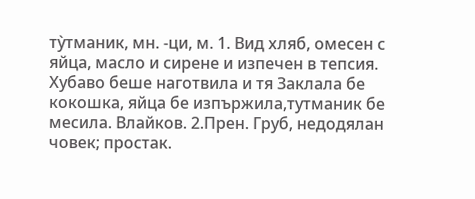ту̀тманик, мн. -ци, м. 1. Вид хляб, омесен с яйца, масло и сирене и изпечен в тепсия. Хубаво беше наготвила и тя Заклала бе кокошка, яйца бе изпържила,тутманик бе месила. Влайков. 2.Прен. Груб, недодялан човек; простак.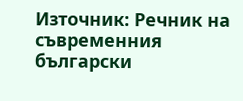Източник: Речник на съвременния български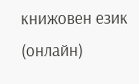книжовен език (онлайн)